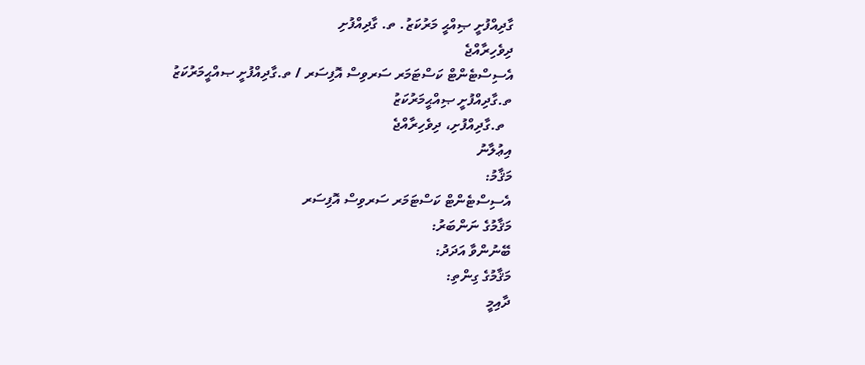ގާދިއްފުށީ ޞިއްޙީ މަރުކަޒު. ތ. ގާދިއްފުށި
ދިވެހިރާއްޖެ
އެސިސްޓެންޓް ކަސްޓަމަރ ސަރވިސް އޮފިސަރ / ތ.ގާދިއްފުށީ ޞއްޙީމަރުކަޒު
ތ.ގާދިއްފުށީ ޞިއްޙީމަރުކަޒު
  ތ.ގާދިއްފުށި، ދިވެހިރާއްޖެ
އިޢުލާނު
މަޤާމު:
އެސިސްޓެންޓް ކަސްޓަމަރ ސަރވިސް އޮފިސަރ
މަޤާމުގެ ނަންބަރު:
ބޭނުންވާ އަދަދު:
މަޤާމުގެ ގިންތި:
ދާއިމީ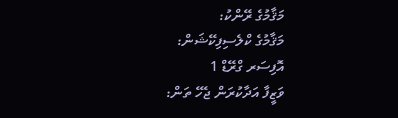މަޤާމުގެ ރޭންކު:
މަޤާމުގެ ކްލެސިފިކޭޝަން:
އޮފިސަރ ގްރޭޑް 1
ވަޒީފާ އަދާކުރަން ޖެހޭ ތަން: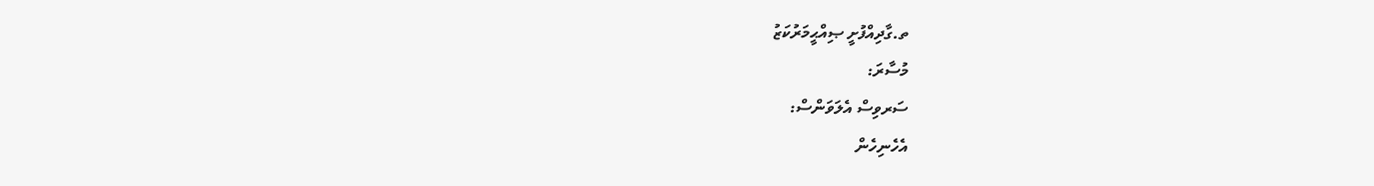ތ.ގާދިއްފުށީ ޞިއްޙީމަރުކަޒު
މުސާރަ:
ސަރވިސް އެލަވަންސް:
އެހެނިހެން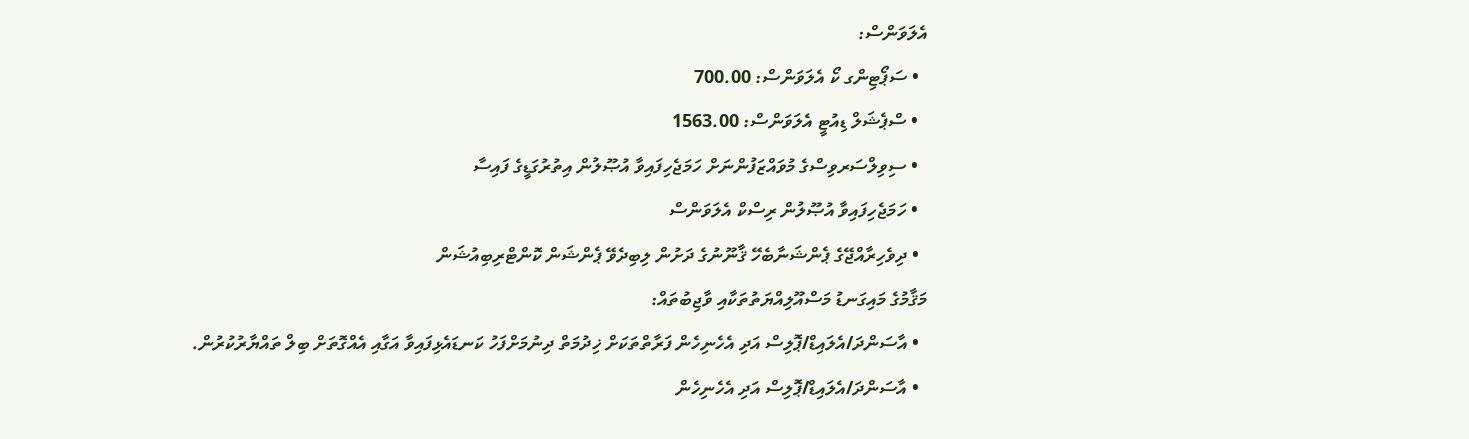އެލަވަންސް:
  • ސަޕޯޓިންގ ކޯ އެލަވަންސް: 700.00
  • ސްޕެޝަލް ޑިއުޓީ އެލަވަންސް: 1563.00
  • ސިވިލްސަރވިސްގެ މުވައްޒަފުންނަށް ހަމަޖެހިފައިވާ އުޞޫލުން އިތުރުގަޑީގެ ފައިސާ
  • ހަމަޖެހިފައިވާ އުޞޫލުން ރިސްކް އެލަވަންސް
  • ދިވެހިރާއްޖޭގެ ޕެންޝަނާބެހޭ ޤާނޫނުގެ ދަށުން ލިބިދެވޭ ޕެންޝަން ކޮންޓްރިބިއުޝަން
މަޤާމުގެ މައިގަނޑު މަސްއޫލިއްޔަތުތަކާއި ވާޖިބުތައް:
  • އާސަންދަ/އެލައިޑް/ޕޮލިސް އަދި އެހެނިހެން ފަރާތްތަކަށް ޚިދުމަތް ދިނުމަށްފަހު ކަނޑައެޅިފައިވާ އަގާއި އެއްގޮތަށް ބިލް ތައްޔާރުކުރުން.
  • އާސަންދަ/އެލައިޑް/ޕޮލިސް އަދި އެހެނިހެން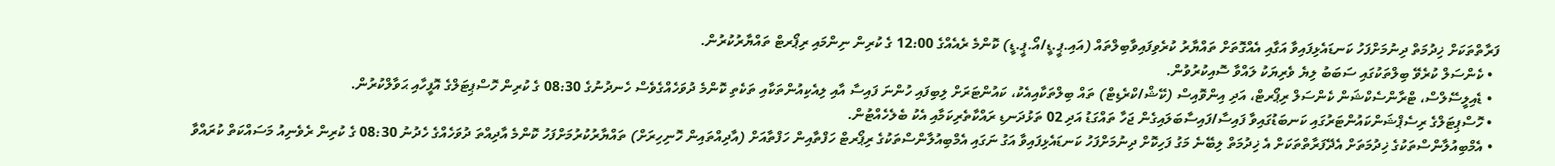ފަރާތްތަކަށް ޚިދުމަތް ދިނުމަށްފަހު ކަނޑައެޅިފައިވާ އަގާއި އެއްގޮތަށް ތައްޔާރު ކުރެވިފައިވާބިލްތައް (އައި.ޕީ.ޑީ/އޯ.ޕީ.ޑީ) ކޮންމެ ރެއެއްގެ 12:00 ގެ ކުރިން ނިންމައި ރިޕޯރޓް ތައްޔާރުކުރުން.
  • ކެންސަލް ކުރެވޭ ބިލްތަކުގައި ސަބަބު ލިޔެ ވެރިޔަކު ލައްވާ ސޮއިކުރުވުން.
  • ޑެއިލީސޭލްސް، ޓްރާންސެކްޝަން ކެންސަލް ރިޕޯރޓް، އަދި އިންވޮއިސް (ކޭޝް/ކްރެޑިޓް) ތައް ބިލްތަކާއިއެކު، ކައުންޓަރަށް ލިބިފައި ހުންނަ ފައިސާ އާއި ލިއެކިއުންތަކާއި ތަކެތި ކޮންމެ ދުވަހެއްގެވެސް ހެނދުނުގެ 08:30 ގެ ކުރިން ހޮސްޕިޓަލްގެ އޮފީހާއި ޙަވާލްކުރުން.
  • ހޮސްޕިޓަލްގެ ރިސެޕްޝަންކައުންޓަރުގައި ކަނބަޑުގައިވާ ފައިސާ/ފައިސާބަލައިގެން ޖަހާ ތައްގަޑު އަދި 02 ތަޅުދަނޑި ރައްކާތެރިކަމާއި އެކު ބެލެހެއްޓުން.
  • އެމްބިއުލާންސްތަކުގެ ޚިދުމަތަށް އެދޭފަރާތްތަކަށް އެ ޚިދުމަތް ލިބޭނެ މަގު ފަހިކޮށް ދިނުމަށްފަހު ކަނޑައެޅިފައިވާ އަގު ނަގައި އެމްބިއުލާންސްތަކުގެ ރިޕޯރޓް ހަފްތާއިން ހަފްތާއަށް (އާދިއްތައިން ހޮނިހިރަށް) ތައްޔާރުކުރުމަށްފަހު ކޮންމެ އާދިއްތަ ދުވަހެއްގެ ހެދުނު 08:30 ގެ ކުރިން ރެވެނިއު މަސައްކަތް ކުރައްވާ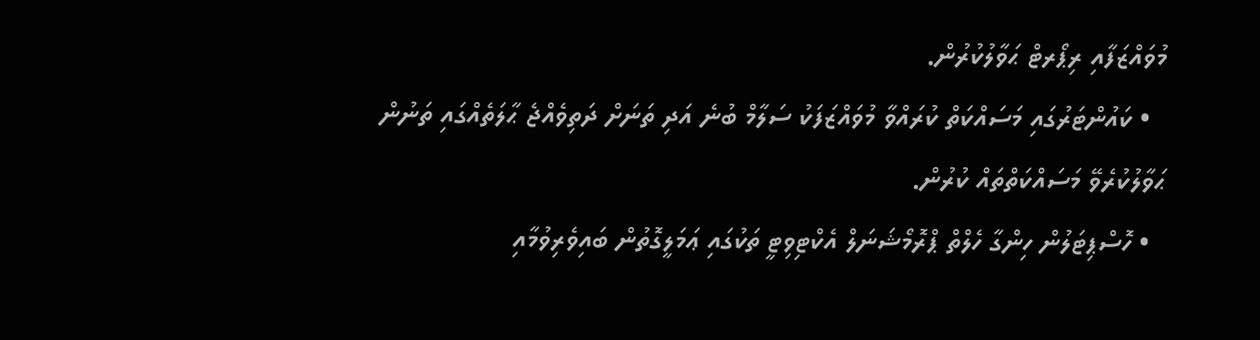މުވައްޒަފާއި ރިޕޯރޓް ޙަވާލުކުރުން.
  • ކައުންޓަރުގައި މަސައްކަތް ކުރައްވާ މުވައްޒަފަކު ސަލާމް ބުނެ އަދި ތަނަށް ދަތިވެއްޖެ ޙާލަތެއްގައި ތަނުން ޙަވާލުކުރެވޭ މަސައްކަތްތައް ކުރުން.
  • ހޮސްޕިޓަލުން ހިންގާ ހެލްތް ޕްރޮމޯޝަނަލް އެކްޓިވިޓީ ތަކުގައި ޢަމަލީގޮތުން ބައިވެރިވުމާއި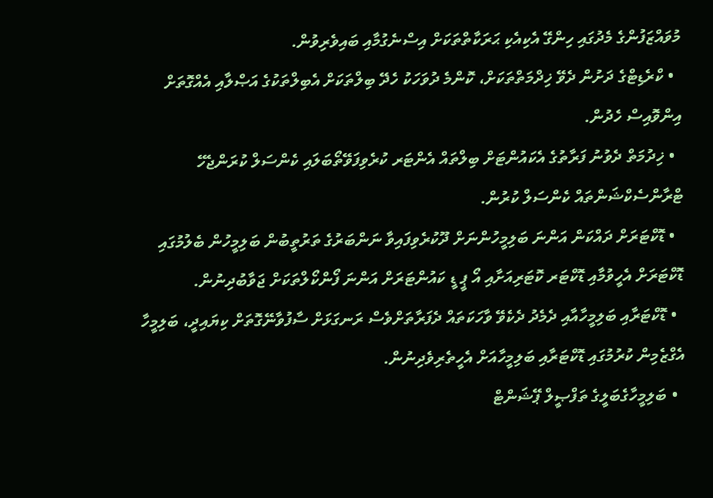މުވައްޒަފުންގެ މެދުގައި ހިންގޭ އެކިއެކި ޙަރަކާތްތަކަށް އިސްނެގުމާއި ބައިވެރިވުން.
  • ކްރެޑިޓްގެ ދަށުން ދެވޭ ޚިދްމަތްތަކަށް، ކޮންމެ ދުވަހަކު ހެދޭ ބިލްތަކަށް އެބިލްތަކުގެ އަޞްލާއި އެއްގޮތަށް އިންވޮއިސް ހެދުން.
  • ޚިދުމަތް ދެވުނު ފަރާތުގެ އެކައުންޓަށް ބިލްތައް އެންޓަރ ކުރެވިފަވޭތޯބަލައި ކެންސަލް ކުރަންޖެހޭ ޓްރާންސެކްޝަންތައް ކެންސަލް ކުރުން.
  • ޑޮކްޓަރަށް ދައްކަން އަންނަ ބަލިމީހުންނަށް ދޫކުރެވިފައިވާ ނަންބަރުގެ ތަރުތީބުން ބަލިމީހުން ބެލުމުގައި ޑޮކްޓަރަށް އެހީވުމާއި ޑޮކްޓަރ ކޮޓަރިއަށާއި އޯ ޕީ ޑީ ކައުންޓަރަށް އަންނަ ފޯންކޯލްތަކަށް ޖަވާބުދިނުން.
  • ޑޮކްޓަރާއި ބަލިމީހާއާއި ދެމެދު ދެކެވޭ ވާހަކަތައް ދެފަރާތަށްވެސް ރަނގަޅަށް ސާފުވާނޭގޮތަށް ކިޔައިދީ، ބަލިމީހާ އެގްޒެމިން ކުރުމުގައި ޑޮކްޓަރާއި ބަލިމީހާއަށް އެހީތެރިވެދިނުން.
  • ބަލިމީހާގެބަލީގެ ތަފްޞީލް ޕޭޝަންޓް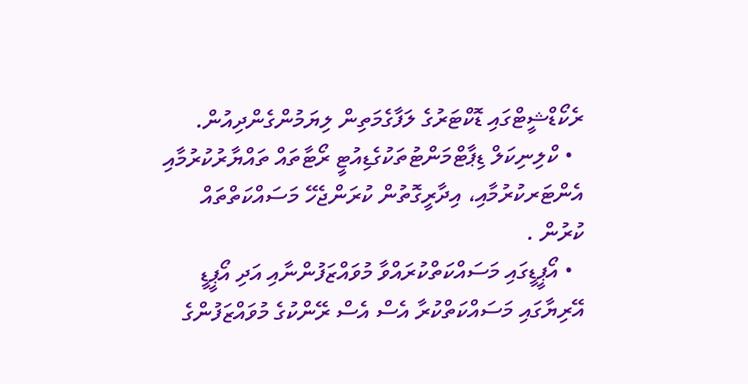ރެކޯޑްޝީޓްގައި ޑޮކްޓަރުގެ ލަފާގެމަތިން ލިޔަމުންގެންދިއުން.
  • ކްލިނިކަލް ޑިޕާޓްމަންޓުތަކުގެޑިއުޓީ ރޯޓާތައް ތައްޔާރުކުރުމާއި އެންޓަރކުރުމާއި، އިދާރީގޮތުން ކުރަންޖެހޭ މަސައްކަތްތައް ކުރުން .
  • އޯޕީޑީގައި މަސައްކަތްކުރައްވާ މުވައްޒަފުންނާއި އަދި އޯޕީޑީ އޭރިޔާގައި މަސައްކަތްކުރާ އެސް އެސް ރޭންކުގެ މުވައްޒަފުންގެ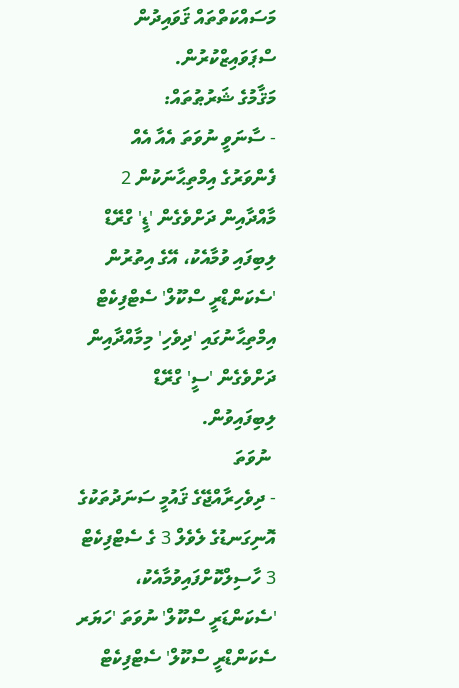މަސައްކަތްތައް ޤަވައިދުން ސްޕަވައިޒްކުރުން.
މަޤާމުގެ ޝަރުޠުތައް:
- ސާނަވީ ނުވަތަ އެއާ އެއް ފެންވަރުގެ އިމްތިޙާނަކުން 2 މާއްދާއިން ދަށްވެގެން 'ޑީ' ގްރޭޑް ލިބިފައި ވުމާއެކު، އޭގެ އިތުރުން 'ސެކަންޑްރީ ސްކޫލް' ސެޓްފިކެޓް އިމްތިޙާނުގައި 'ދިވެހި' މިމާއްދާއިން ދަށްވެގެން 'ސީ' ގްރޭޑް ލިބިފައިވުން.
 ނުވަތަ
- ދިވެހިރާއްޖޭގެ ޤައުމީ ސަނަދުތަކުގެ އޮނިގަނޑުގެ ލެވެލް 3 ގެ ސެޓްފިކެޓް 3 ހާސިލްކޮށްފައިވުމާއެކު، 'ސެކަންޑަރީ ސްކޫލް' ނުވަތަ 'ހަޔަރ ސެކަންޑްރީ ސްކޫލް' ސެޓްފިކެޓް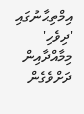އިމްތިޙާނުގައި 'ދިވެހި' މިމާއްދާއިން ދަށްވެގެން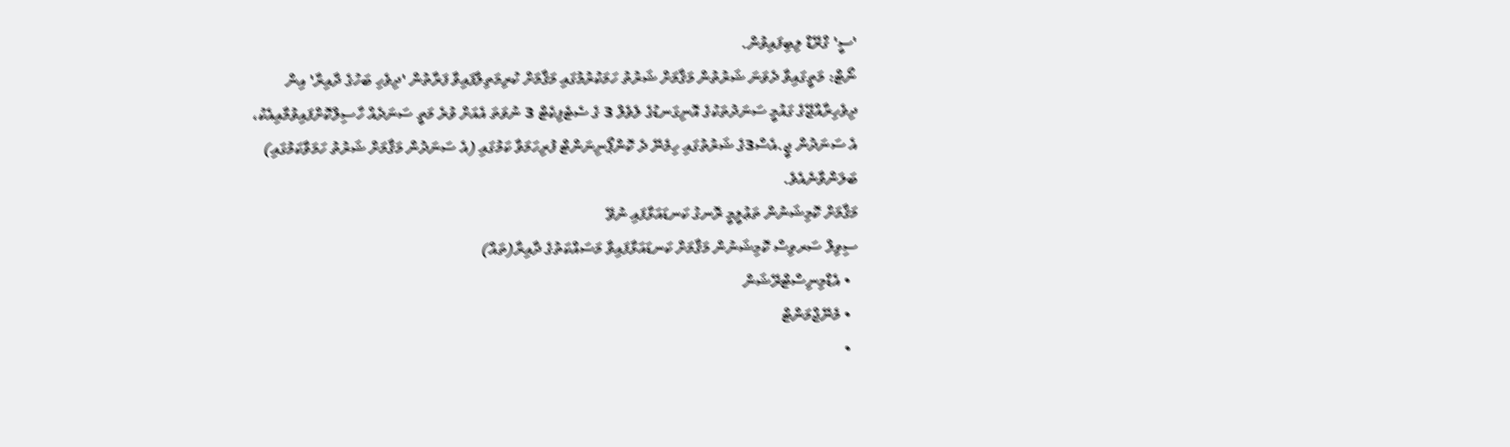'ސީ' ގްރޭޑް ލިބިފައިވުން.
ނޯޓް: މަތީގައިވާ ދެވަނަ ޝަރުތުން މަޤާމަށް ޝަރުތު ހަމަކުރުމުގައި މަޤާމަށް ކުރިމަތިލާފައިވާ ފަރާތުން 'ދިވެހި ބަހުގެ ދާއިރާ' އިން ދިވެހިރާއްޖޭގެ ގައުމީ ސަނަދުތަކުގެ އޮނިގަނޑުގެ ލެވެލް 3 ގެ ސެޓެފިކެޓް 3 ނުވަތަ އެއަށް ވުރެ މަތީ ސަނަދެއް ހާސިލްކޮށްފައިވުމާއިއެކު، އެ ސަނަދުން ޖީ.އެސް3ގެ ޝަރުތުގައި ހިމެނޭ ދެ ކޮންޕޯނިނަންޓް ފުރިހަމަވާ ކަމުގައި (އެ ސަނަދުން މަޤާމަށް ޝަރުތު ހަމަވާކަމުގައި) ބަލަންވާނެއެވެ.
މަޤާމަށް ކޮމިޝަނުން ތަޢުލީމީ ރޮނގު ކަނޑައަޅާފައި ނުވޭ
ސިވިލް ސަރވިސް ކޮމިޝަނުން މަޤާމަށް ކަނޑައަޅާފައިވާ މަސައްކަތުގެ ދާއިރާ(ތައް)
  • އެޑްމިނިސްޓްރޭޝަން
  • މެނޭޖްމަންޓް
  •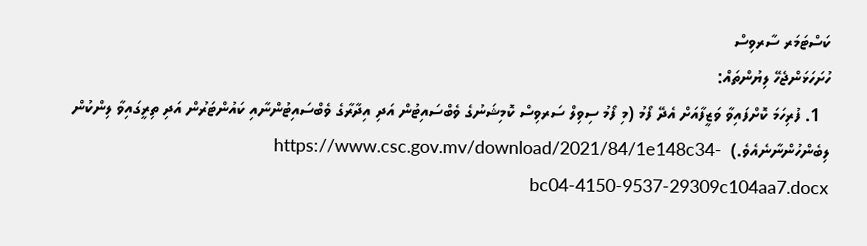ކަސްޓަމަރ ސާރވިސް
ހުށަހަޅަންޖެހޭ ލިޔުންތައް:
  1. ފުރިހަމަ ކޮށްފައިވާ ވަޒީފާއަށް އެދޭ ފޯމު (މި ފޯމު ސިވިލް ސަރވިސް ކޮމިޝަނުގެ ވެބްސައިޓުން އަދި އިދާރާގެ ވެބްސައިޓުންނާއި ކައުންޓަރުން އަދި ތިރީގައިވާ ލިންކުން ލިބެންހުންނާނެއެވެ.)  https://www.csc.gov.mv/download/2021/84/1e148c34-bc04-4150-9537-29309c104aa7.docx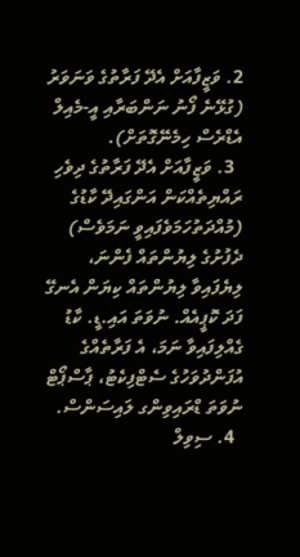2. ވަޒީފާއަށް އެދޭ ފަރާތުގެ ވަނަވަރު (ގުޅޭނެ ފޯނު ނަންބަރާއި އީ-މެއިލް އެޑްރެސް ހިމެނޭގޮތަށް).
  3. ވަޒީފާއަށް އެދޭ ފަރާތުގެ ދިވެހި ރައްޔިތެއްކަން އަންގައިދޭ ކާޑުގެ (މުއްދަތުހަމަވެފައިވީ ނަމަވެސް) ދެފުށުގެ ލިޔުންތައް ފެންނަ، ލިޔެފައިވާ ލިޔުންތައް ކިޔަން އެނގޭ ފަދަ ކޮޕީއެއް. ނުވަތަ އައި.ޑީ. ކާޑު ގެއްލިފައިވާ ނަމަ، އެ ފަރާތެއްގެ އުފަންދުވަހުގެ ސެޓްފިކެޓު، ޕާސްޕޯޓް ނުވަތަ ޑްރައިވިންގ ލައިސަންސް.
  4. ސިވިލް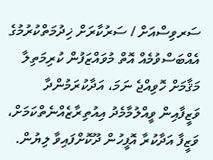ސަރވިސްއަށް / ސަރުކާރަށް ޚިދުމަތްކުރުމުގެ އެއްބަސްވުމެއް އޮތް މުވައްޒަފުން ކުރިމަތިލާ މަޤާމަށް ހޮވިއްޖެ ނަމަ، އަދާކުރަމުންދާ ވަޒީފާއިން ވީއްލުމާމެދު އިއުތިރާޒެއްނެތްކަމަށް، ވަޒީފާ އަދާކުރާ އޮފީހުން ދޫކޮށްފައިވާ ލިޔުން.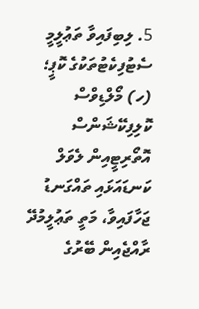5. ލިބިފައިވާ ތަޢުލީމީ ސެޓުފިކެޓުތަކުގެ ކޮޕީ؛
(ހ) މޯލްޑިވްސް ކޮލިފިކޭޝަންސް އޮތޯރިޓީއިން ލެވަލް ކަނޑައަޅައި ތައްގަނޑު ޖަހާފައިވާ، މަތީ ތަޢުލީމުދޭ ރާއްޖެއިން ބޭރުގެ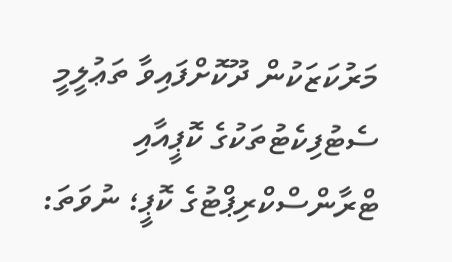މަރުކަޒަކުން ދޫކޮށްފައިވާ ތަޢުލީމީ ސެޓުފިކެޓުތަކުގެ ކޮޕީއާއި ޓްރާންސްކްރިޕްޓުގެ ކޮޕީ؛ ނުވަތަ: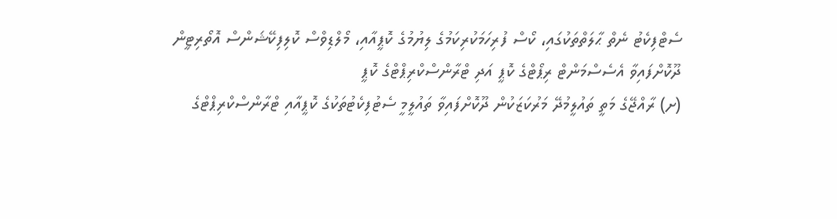ސެޓްފިކެޓު ނެތް ޙާލަތްތަކުގައި، ކޯސް ފުރިހަމަކުރިކަމުގެ ލިޔުމުގެ ކޮޕީއާއި، މޯލްޑިވްސް ކޮލިފިކޭޝަންސް އޮތޯރިޓީން ދޫކޮށްފައިވާ އެސެސްމަންޓް ރިޕޯޓްގެ ކޮޕީ އަދި ޓްރާންސްކްރިޕްޓްގެ ކޮޕީ
(ށ) ރާއްޖޭގެ މަތީ ތައުލީމުދޭ މަރުކަޒަކުން ދޫކޮށްފައިވާ ތައުލީމީ ސެޓުފިކެޓުތަކުގެ ކޮޕީއާއި ޓްރާންސްކްރިޕްޓްގެ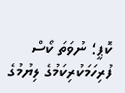ކޮޕީ؛ ނުވަތަ ކޯސް ފުރިހަމަކުރިކަމުގެ ލިޔުމުގެ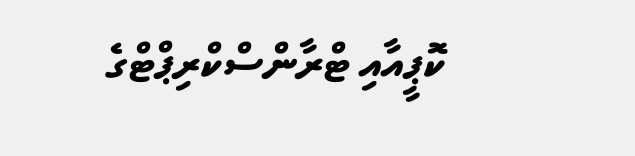ކޮޕީއާއި ޓްރާންސްކްރިޕްޓްގެ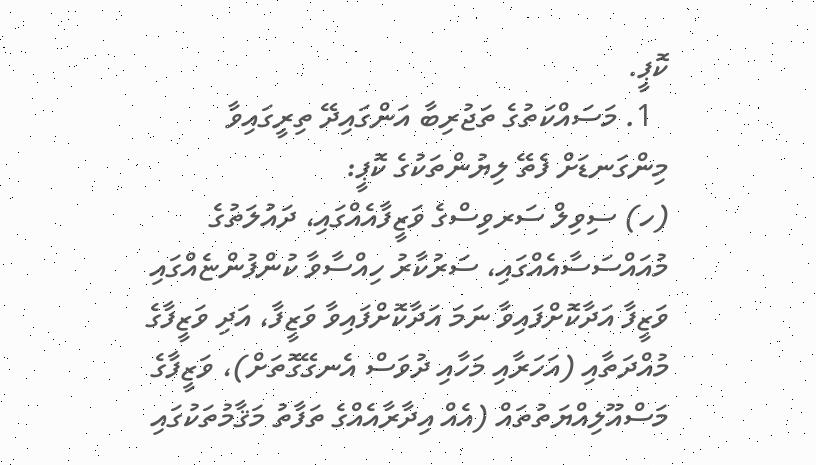ކޮޕީ.
  1. މަސައްކަތުގެ ތަޖުރިބާ އަންގައިދޭ ތިރީގައިވާ މިންގަނޑަށް ފެތޭ ލިޔުންތަކުގެ ކޮޕީ:
(ހ) ސިވިލް ސަރވިސްގެ ވަޒީފާއެއްގައި، ދައުލަތުގެ މުއައްސަސާއެއްގައި، ސަރުކާރު ހިއްސާވާ ކުންފުންޏެއްގައި ވަޒީފާ އަދާކޮށްފައިވާ ނަމަ އަދާކޮށްފައިވާ ވަޒީފާ، އަދި ވަޒީފާގެ މުއްދަތާއި (އަހަރާއި މަހާއި ދުވަސް އެނގޭގޮތަށް)، ވަޒީފާގެ މަސްއޫލިއްޔަތުތައް (އެއް އިދާރާއެއްގެ ތަފާތު މަޤާމުތަކުގައި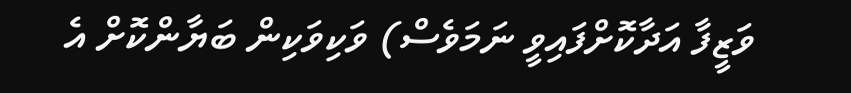ވަޒީފާ އަދާކޮށްފައިވީ ނަމަވެސް) ވަކިވަކިން ބަޔާންކޮށް އެ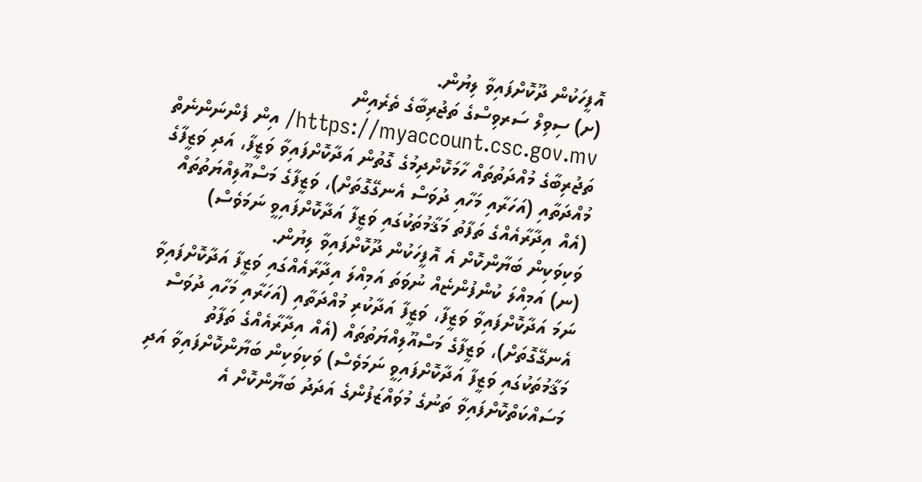އޮފީހަކުން ދޫކޮށްފައިވާ ލިޔުން.
(ށ) ސިވިލް ސަރވިސްގެ ތަޖުރިބާގެ ތެރެއިން https://myaccount.csc.gov.mv/ އިން ފެންނަންނެތް ތަޖުރިބާގެ މުއްދަތުތައް ހާމަކޮށްދިމުގެ ގޮތުން އަދާކޮށްފައިވާ ވަޒީފާ، އަދި ވަޒީފާގެ މުއްދަތާއި (އަހަރާއި މަހާއި ދުވަސް އެނގޭގޮތަށް)، ވަޒީފާގެ މަސްއޫލިއްޔަތުތައް (އެއް އިދާރާއެއްގެ ތަފާތު މަޤާމުތަކުގައި ވަޒީފާ އަދާކޮށްފައިވީ ނަމަވެސް) ވަކިވަކިން ބަޔާންކޮށް އެ އޮފީހަކުން ދޫކޮށްފައިވާ ލިޔުން.
(ނ) އަމިއްލަ ކުންފުންޏެއް ނުވަތަ އަމިއްލަ އިދާރާއެއްގައި ވަޒީފާ އަދާކޮށްފައިވާ ނަމަ އަދާކޮށްފައިވާ ވަޒީފާ، ވަޒީފާ އަދާކުރި މުއްދަތާއި (އަހަރާއި މަހާއި ދުވަސް އެނގޭގޮތަށް)، ވަޒީފާގެ މަސްއޫލިއްޔަތުތައް (އެއް އިދާރާއެއްގެ ތަފާތު މަޤާމުތަކުގައި ވަޒީފާ އަދާކޮށްފައިވީ ނަމަވެސް) ވަކިވަކިން ބަޔާންކޮށްފައިވާ އަދި މަސައްކަތްކޮށްފައިވާ ތަނުގެ މުވައްޒަފުންގެ އަދަދު ބަޔާންކޮށް އެ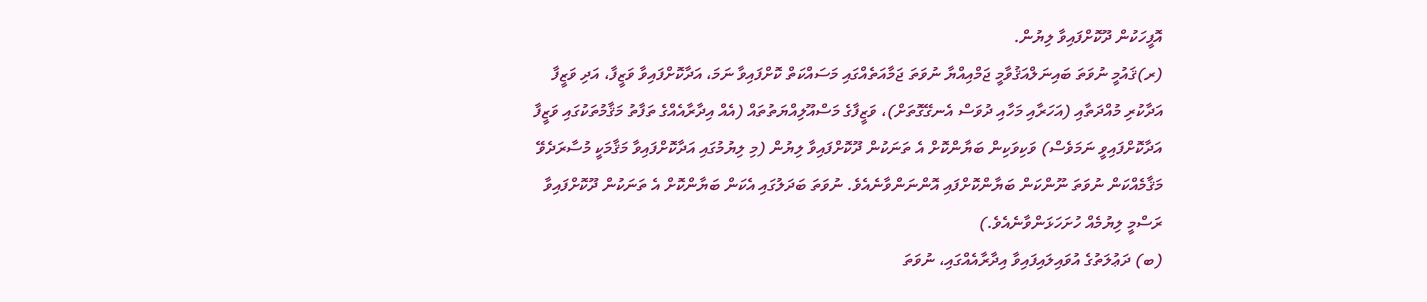އޮފީހަކުން ދޫކޮށްފައިވާ ލިޔުން.
(ރ)ޤައުމީ ނުވަތަ ބައިނަލްއަޤުވާމީ ޖަމްއިއްޔާ ނުވަތަ ޖަމާއަތެއްގައި މަސައްކަތް ކޮށްފައިވާ ނަމަ، އަދާކޮށްފައިވާ ވަޒީފާ، އަދި ވަޒީފާ އަދާކުރި މުއްދަތާއި (އަހަރާއި މަހާއި ދުވަސް އެނގޭގޮތަށް)، ވަޒީފާގެ މަސްއޫލިއްޔަތުތައް (އެއް އިދާރާއެއްގެ ތަފާތު މަޤާމުތަކުގައި ވަޒީފާ އަދާކޮށްފައިވީ ނަމަވެސް) ވަކިވަކިން ބަޔާންކޮށް އެ ތަނަކުން ދޫކޮށްފައިވާ ލިޔުން (މި ލިޔުމުގައި އަދާކޮށްފައިވާ މަޤާމަކީ މުސާރަދެވޭ މަޤާމެއްކަން ނުވަތަ ނޫންކަން ބަޔާންކޮށްފައި އޮންނަންވާނެއެވެ. ނުވަތަ ބަދަލުގައި އެކަން ބަޔާންކޮށް އެ ތަނަކުން ދޫކޮށްފައިވާ ރަސްމީ ލިޔުމެއް ހުށަހަޅަންވާނެއެވެ.)
(ބ) ދަޢުލަތުގެ އުވައިލައިފައިވާ އިދާރާއެއްގައި، ނުވަތަ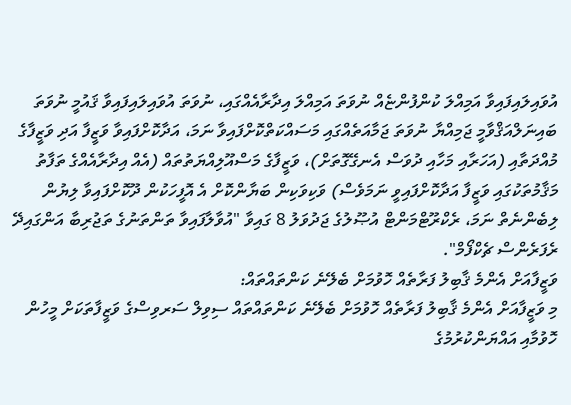އުވައިލައިފައިވާ އަމިއްލަ ކުންފުންޏެއް ނުވަތަ އަމިއްލަ އިދާރާއެއްގައި، ނުވަތަ އުވައިލައިފައިވާ ޤައުމީ ނުވަތަ ބައިނަލްއަޤްވާމީ ޖަމިއްޔާ ނުވަތަ ޖަމާއަތެއްގައި މަސައްކަތްކޮށްފައިވާ ނަމަ، އަދާކޮށްފައިވާ ވަޒީފާ އަދި ވަޒީފާގެ މުއްދަތާއި (އަހަރާއި މަހާއި ދުވަސް އެނގޭގޮތަށް)، ވަޒީފާގެ މަސްއޫލިއްޔަތުތައް (އެއް އިދާރާއެއްގެ ތަފާތު މަޤާމުތަކުގައި ވަޒީފާ އަދާކޮށްފައިވީ ނަމަވެސް) ވަކިވަކިން ބަޔާންކޮށް އެ އޮފީހަކުން ދޫކޮށްފައިވާ ލިޔުން ލިބެންނެތް ނަމަ، ރެކްރޫޓްމަންޓް އުޞޫލުގެ ޖަދުވަލު 8 ގައިވާ "އުވާލާފައިވާ ތަންތަނުގެ ތަޖުރިބާ އަންގައިދޭ ރެފަރެންސް ޗެކްފޯމް".
ވަޒީފާއަށް އެންމެ ޤާބިލު ފަރާތެއް ހޮވުމަށް ބެލޭނެ ކަންތައްތައް:
މި ވަޒީފާއަށް އެންމެ ޤާބިލު ފަރާތެއް ހޮވުމަށް ބެލޭނެ ކަންތައްތައް ސިވިލް ސަރވިސްގެ ވަޒީފާތަކަށް މީހުން ހޮވުމާއި އައްޔަންކުރުމުގެ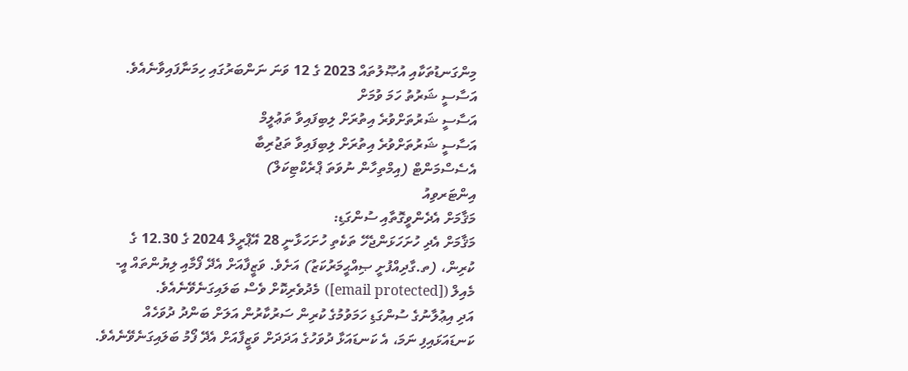މިންގަނޑުތަކާއި އުޞޫލުތައް 2023 ގެ 12 ވަނަ ނަންބަރުގައި ހިމަނާފައިވާނެއެވެ.
އަސާސީ ޝަރުތު ހަމަ ވުމަށް
އަސާސީ ޝަރުތަށްވުރެ އިތުރަށް ލިބިފައިވާ ތަޢުލީމް
އަސާސީ ޝަރުތަށްވުރެ އިތުރަށް ލިބިފައިވާ ތަޖުރިބާ
އެސެސްމަންޓް (އިމްތިހާން ނުވަތަ ޕްރެކްޓިކަލް)
އިންޓަރވިއު
މަޤާމަށް އެދެންވީގޮތާއި ސުންގަޑި:
މަޤާމަށް އެދި ހުށަހަޅަންޖެހޭ ތަކެތި ހުށަހަޅާނީ 28 އޭޕްރީލް 2024 ގެ 12.30 ގެ ކުރިން، (ތ.ގާދިއްފުށީ ޞިއްޙީމަރުކަޒު) އަށެވެ. ވަޒީފާއަށް އެދޭ ފޯމާއި ލިޔުންތައް އީ-މެއިލް ([email protected]) މެދުވެރިކޮށް ވެސް ބަލައިގަނެވޭނެއެވެ.
އަދި އިޢުލާނުގެ ސުންގަޑި ހަމަވުމުގެ ކުރިން ސަރުކާރުން އަލަށް ބަންދު ދުވަހެއް ކަނޑައަޅައިފި ނަމަ، އެ ކަނޑައަޅާ ދުވަހުގެ އަދަދަށް ވަޒީފާއަށް އެދޭ ފޯމު ބަލައިގަނެވޭނެއެވެ.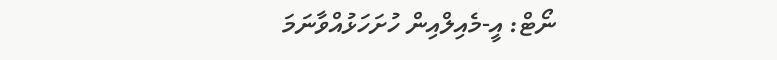ނޯޓް: އީ-މެއިލްއިން ހުށަހަޅުއްވާނަމަ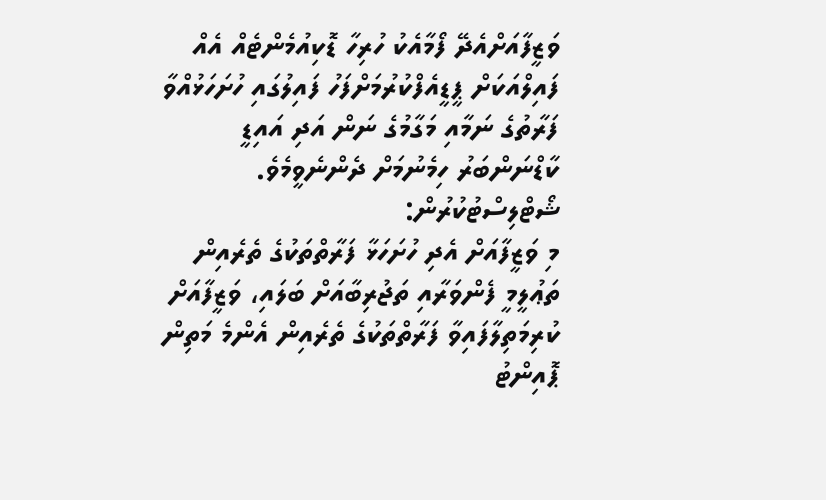ވަޒީފާއަށްއެދޭ ފޯމާއެކު ހުރިހާ ޑޮކިއުމެންޓެއް އެއް ފައިލްއަކަށް ޕީޑީއެފްކުރުމަށްފަހު ފައިލުގައި ހުށަހަޅުއްވާ ފަރާތުގެ ނަމާއި މަގާމުގެ ނަން އަދި އައިޑީ ކާޑްނަންބަރު ހިމެނުމަށް ދެންނެވީމެވެ.
ޝޯޓްލިސްޓުކުރުން:
މި ވަޒީފާއަށް އެދި ހުށަހަޅާ ފަރާތްތަކުގެ ތެރެއިން ތަޢުލީމީ ފެންވަރާއި ތަޖުރިބާއަށް ބަލައި، ވަޒީފާއަށް ކުރިމަތިލާފައިވާ ފަރާތްތަކުގެ ތެރެއިން އެންމެ މަތިން ޕޮއިންޓު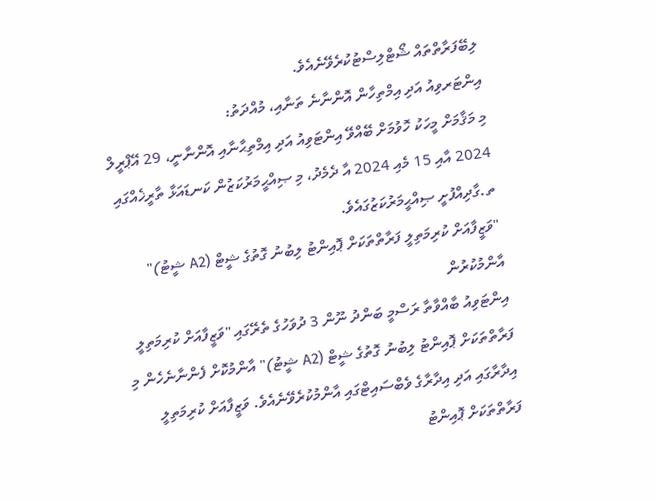ލިބޭފަރާތްތައް ޝޯޓްލިސްޓުކުރެވޭނެއެވެ.
އިންޓަރވިއު އަދި އިމްތިހާން އޮންނާނެ ތަނާއި، މުއްދަތު:
މި މަޤާމަށް މީހަކު ހޮވުމަށް ބޭއްވޭ އިންޓަވިއު އަދި އިމްތިޙާނާއި އޮންނާނީ، 29 އޭޕްރީލް 2024 އާއި 15 މެއި 2024 އާ ދެމެދު، މި ޞިއްޙީމަރުކަޒުން ކަނޑައަޅާ ތާރީޚެއްގައި ތ.ގާދިއްފުށީ ޞިއްޙީމަރުކަޒުގައެވެ.
"ވަޒީފާއަށް ކުރިމަތިލީ ފަރާތްތަކަށް ޕޮއިންޓު ލިބުނު ގޮތުގެ ޝީޓް (A2 ޝީޓު)" އާންމުކުރުން
އިންޓަވިއު ބާއްވާތާ ރަސްމީ ބަންދު ނޫން 3 ދުވަހުގެ ތެރޭގައި "ވަޒީފާއަށް ކުރިމަތިލީ ފަރާތްތަކަށް ޕޮއިންޓު ލިބުނު ގޮތުގެ ޝީޓް (A2 ޝީޓު)" އާންމުކޮށް ފެންނާނެހެން މި އިދާރާގައި އަދި އިދާރާގެ ވެބްސައިޓްގައި އާންމުކުރެވޭނެއެވެ. ވަޒީފާއަށް ކުރިމަތިލީ ފަރާތްތަކަށް ޕޮއިންޓު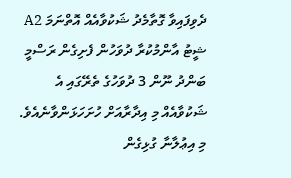ދެވިފައިވާ ގޮތާމެދު ޝަކުވާއެއް އޮތްނަމަ A2 ޝީޓު އާންމުކުރާ ދުވަހުން ފެށިގެން ރަސްމީ ބަންދު ނޫން 3 ދުވަހުގެ ތެރޭގައި އެ ޝަކުވާއެއް މި އިދާރާއަށް ހުށަހަޅަންވާނެއެވެ.
މި އިޢުލާނާ ގުޅިގެން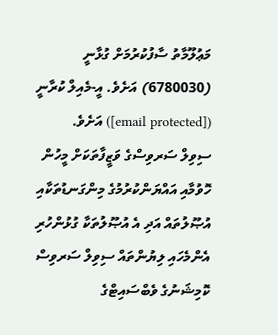މަޢުލޫމާތު ސާފުކުރުމަށް ގުޅާނީ (6780030) އަށެވެ. އީ-މެއިލް ކުރާނީ ([email protected]) އަށެވެ.
ސިވިލް ސަރވިސްގެ ވަޒީފާތަކަށް މީހުން ހޮވުމާއި އައްޔަންކުރުމުގެ މިންގަނޑުތަކާއި އުޞޫލުތައް އަދި އެ އުޞޫލުތަކާ ގުޅުންހުރި އެންމެހައި ލިޔުންތައް ސިވިލް ސަރވިސް ކޮމިޝަނުގެ ވެބްސައިޓްގެ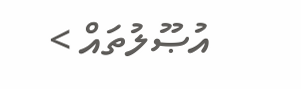އުޞޫލުތައް >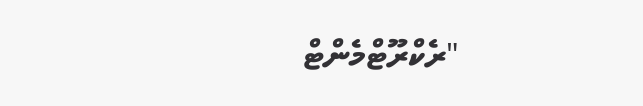"ރެކްރޫޓްމެންޓް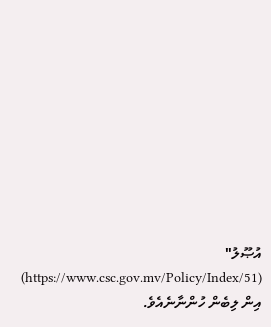އުޞޫލު" (https://www.csc.gov.mv/Policy/Index/51) އިން ލިބެން ހުންނާނެއެވެ.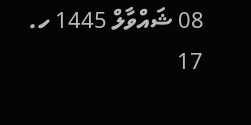08 ޝައްވާލް 1445 ހ.
17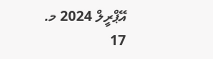އޭޕްރީލް 2024 މ.
17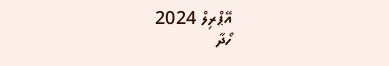އޭޕްރިލް 2024
ހޯދާ